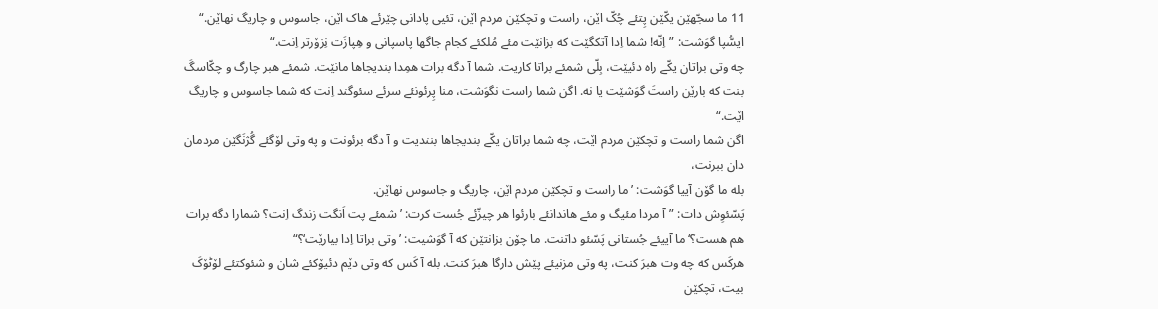11 ما سجّهێن یکّێن پِتئے چُکّ اێن، راست و تچکێن مردم اێن، تئیی پادانی چێرئے هاک اێن، جاسوس و چاریگ نهاێن.“
ایسُّپا گوَشت: ”اِنّه! شما اِدا آتکگێت که بزانێت مئے مُلکئے کجام جاگها پاسپانی و هِپازَت نِزۆرتر اِنت.“
چه وتی براتان یکّے راه دئیێت، بِلّی شمئے براتا کاریت. شما آ دگه برات همِدا بندیجاها مانێت. شمئے هبر چارگ و چکّاسگَ بنت که بارێن راستَ گوَشێت یا نه. اگن شما راست نگوَشت، منا پِرئونئے سرئے سئوگند اِنت که شما جاسوس و چاریگ اێت.“
اگن شما راست و تچکێن مردم اێت، چه شما براتان یکّے بندیجاها بنندیت و آ دگه برئونت و په وتی لۆگئے گُژنَگێن مردمان دان ببرنت،
بله ما گۆن آییا گوَشت: ’ما راست و تچکێن مردم اێن، چاریگ و جاسوس نهاێن.
پَسّئوِش دات: ”آ مردا مئیگ و مئے هاندانئے بارئوا هر چیزّئے جُست کرت: ’شمئے پت اَنگت زندگ اِنت؟ شمارا دگه برات هم هست؟‘ ما آییئے جُستانی پَسّئو داتنت. ما چۆن بزانتێن که آ گوَشیت: ’وتی براتا اِدا بیارێت‘؟“
هرکَس که چه وت هبرَ کنت، په وتی مزنیئے پێش دارگا هبرَ کنت. بله آ کَس که وتی دێم دئیۆکئے شان و شئوکتئے لۆٹۆکَ بیت، تچکێن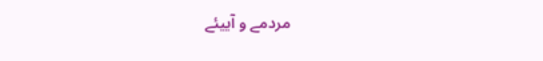مردمے و آییئے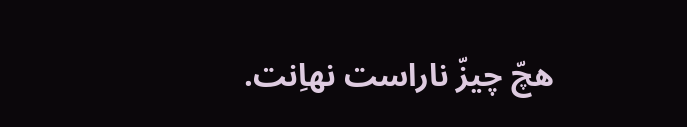هچّ چیزّ ناراست نهاِنت.